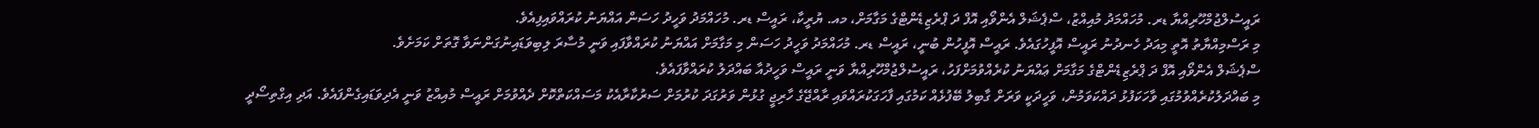ރައީސުލްޖުމްހޫރިއްޔާ ޑރ. މުހައްމަދު މުއިއްޒު، ސްޕެޝަލް އެންވޯއި އޮފް ދަ ޕްރެޒިޑެންޓްގެ މަގާމަށް، މއ. ޔުރީކާ، ރައީސް ޑރ. މުހައްމަދު ވަހީދު ހަސަން އައްޔަނު ކުރައްވައިފިއެވެ.
މި ރަސްމިއްޔާތު އޮތީ މިއަދު ހެނދުނު ރައީސް އޮފީހުގައެވެ. ރައީސް އޮފީހުން ބުނީ، ރައީސް ޑރ. މުހައްމަދު ވަހީދު ހަސަން މި މަގާމަށް އައްޔަނު ކުރައްވާފައި ވަނީ މުސާރަ ލިބިވަޑައިނުގަންނަވާ ގޮތަށް ކަމަށެވެ.
ސްޕެޝަލް އެންވޯއި އޮފް ދަ ޕްރެޒިޑެންޓްގެ މަގާމަށް ޢައްޔަނު ކުރެއްވުމަށްފަހު، ރައީސުލްޖުމްހޫރިއްޔާ ވަނީ ރައީސް ވަހީދުއާ ބައްދަލު ކުރައްވާފައެވެ.
މި ބައްދަލުކުރެއްވުމުގައި ވާހަކަފުޅު ދައްކަވަމުން، ވަހީދަކީ ވަރަށް ގާބިލު ބޭފުޅެއް ކަމުގައި ފާހަގަކުރައްވައި ރާއްޖޭގެ ހާރިޖީ ގުޅުން ވަރުގަދަ ކުރުމަށް ސަރުކާރާއެކު މަސައްކަތްކޮށް ދެއްވުމަށް ރައީސް މުއިއްޒު ވަނީ އެދިވަޑައިގެންފައެވެ. އަދި އިގްތިސޯދީ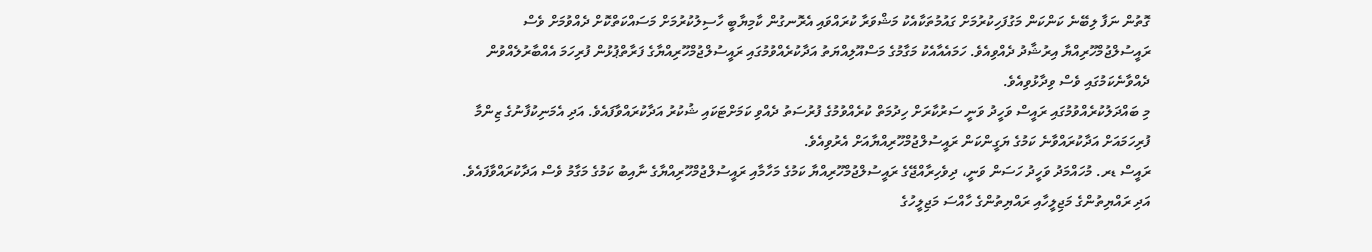ގޮތުން ނަފާ ލިބޭނެ ކަންކަން މަގުފަހިކުރުމަށް ގައުމުތަކާއެކު މަޝްވަރާ ކުރައްވައި އެރޮނގުން ކާމިޔާބީ ހާސިލުކުރުމަށް މަސައްކަތްކޮށް ދެއްވުމަށް ވެސް ރައީސުލްޖުމްހޫރިއްޔާ އިރުޝާދު ދެއްވިއެވެ. ހަމައެއާއެކު މަގާމުގެ މަސްއޫލިއްޔަތު އަދާކުރެއްވުމުގައި ރައީސުލްޖުމްހޫރިއްޔާގެ ފަރާތްޕުޅުން ފުރިހަމަ އެއްބާރުލެއްވުން ދެއްވާނެކަމުގައި ވެސް ވިދާޅުވިއެވެ.
މި ބައްދަލުކުރެއްވުމުގައި ރައީސް ވަހީދު ވަނީ ސަރުކާރަށް ހިދުމަތް ކުރެއްވުމުގެ ފުރުސަތު ދެއްވި ކަމަށްޓަކައި ޝުކުރު އަދާކުރައްވާފައެވެ. އަދި އެމަނިކުފާނުގެ ޒިންމާ ފުރިހަމައަށް އަދާކުރައްވާނެ ކަމުގެ ޔަގީންކަން ރައީސުލްޖުމްހޫރިއްޔާއަށް އެރުވިއެވެ.
ރައީސް ޑރ. މުހައްމަދު ވަހީދު ހަސަން ވަނީ، ދިވެހިރާއްޖޭގެ ރައީސުލްޖުމްހޫރިއްޔާ ކަމުގެ މަހާމާއި ރައީސުލްޖުމްހޫރިއްޔާގެ ނާއިބު ކަމުގެ މަގާމު ވެސް އަދާކުރައްވާފައެވެ. އަދި ރައްޔިތުންގެ މަޖިލީހާއި ރައްޔިތުންގެ ހާއްސަ މަޖިލީހުގެ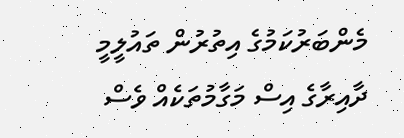މެންބަރުކަމުގެ އިތުރުން ތައުލީމީ ދާއިރާގެ އިސް މަގާމުތަކެއް ވެސް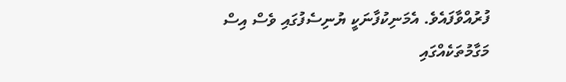ފުރުއްވާފައެވެ. އެމަނިކުފާނަކީ ޔުނިސެފުގައި ވެސް އިސް މަގާމުތަކެއްގައި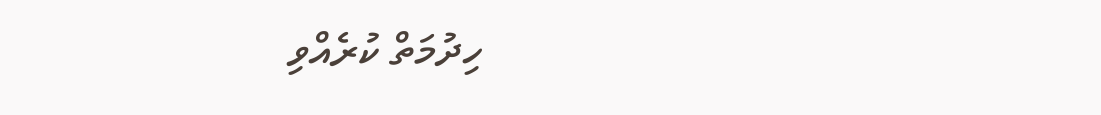ހިދުމަތް ކުރެއްވި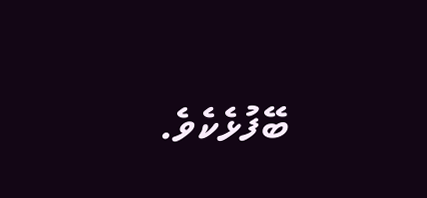ބޭފުޅެކެވެ.